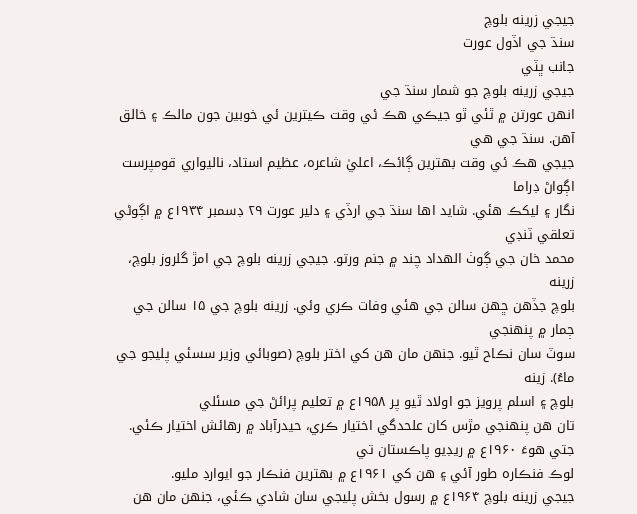جيجي زرينه بلوچ
سنڌ جي اڏول عورت
جانب ڀٽي
جيجي زرينه بلوچ جو شمار سنڌ جي
انهن عورتن ۾ ٿئي ٿو جيڪي هڪ ئي وقت ڪيترين ئي خوبين جون مالڪ ۽ خالق آهن. سنڌ جي هي
جيجي هڪ ئي وقت بهترين ڳائڪ، اعليٰ شاعره، عظيم استاد، ناليواري قومپرست اڳواڻ ڊراما
نگار ۽ ليکڪ هئي. شايد اها سنڌ جي ارڏي ۽ دلير عورت ۲۹ ڊسمبر ۱۹۳۴ع ۾ اڳوڻي تعلقي ٽنڊي
محمد خان جي ڳوٺ الهداد چند ۾ جنم ورتو. جيجي زرينه بلوچ جي امڙ گلروز بلوچ، زرينه
بلوچ جڏهن ڇهن سالن جي هئي وفات ڪري وئي. زرينه بلوچ جي ۱۵ سالن جي ڄمار ۾ پنهنجي
سوٽ سان نڪاح ٿيو. جنهن مان هن کي اختر بلوچ (صوبائي وزير سسئي پليجو جي ماءُ). زينه
بلوچ ۽ اسلم پرويز جو اولاد ٿيو پر ۱۹۵۸ع ۾ تعليم پرائڻ جي مسئلي
تان هن پنهنجي مڙس کان علحدگي اختيار ڪري، حيدرآباد ۾ رهائش اختيار ڪئي. جتي هوءَ ۱۹۶۰ع ۾ ريڊيو پاڪستان تي
لوڪ فنڪاره طور آئي ۽ هن کي ۱۹۶۱ع ۾ بهترين فنڪار جو ايوارڊ مليو.
جيجي زرينه بلوچ ۱۹۶۴ع ۾ رسول بخش پليجي سان شادي ڪئي، جنهن مان هن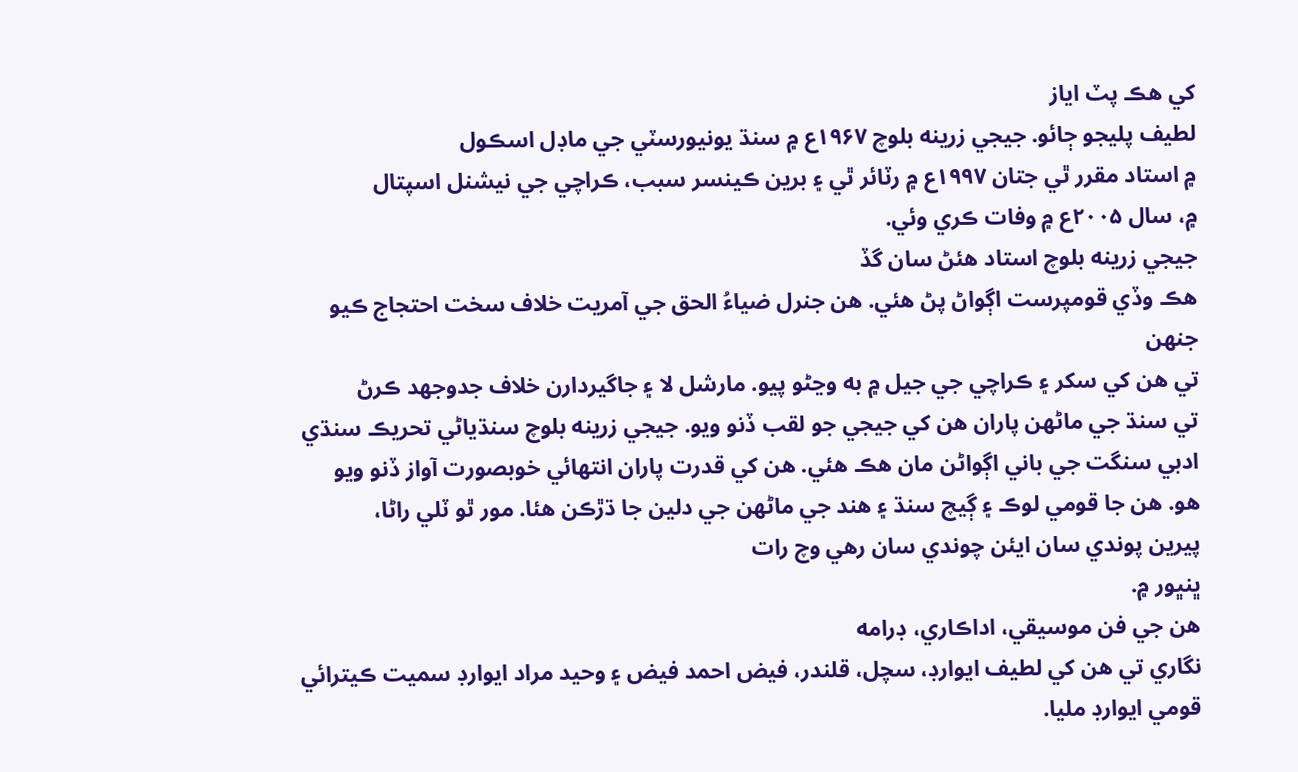کي هڪ پٽ اياز
لطيف پليجو ڄائو. جيجي زرينه بلوچ ۱۹۶۷ع ۾ سنڌ يونيورسٽي جي ماڊل اسڪول
۾ استاد مقرر ٿي جتان ۱۹۹۷ع ۾ رٽائر ٿي ۽ برين ڪينسر سبب، ڪراچي جي نيشنل اسپتال
۾، سال ۲۰۰۵ع ۾ وفات ڪري وئي.
جيجي زرينه بلوچ استاد هئڻ سان گڏ
هڪ وڏي قومپرست اڳواڻ پڻ هئي. هن جنرل ضياءُ الحق جي آمريت خلاف سخت احتجاج ڪيو جنهن
تي هن کي سکر ۽ ڪراچي جي جيل ۾ به وڃڻو پيو. مارشل لا ۽ جاگيردارن خلاف جدوجهد ڪرڻ
تي سنڌ جي ماڻهن پاران هن کي جيجي جو لقب ڏنو ويو. جيجي زرينه بلوچ سنڌياڻي تحريڪ سنڌي
ادبي سنگت جي باني اڳواڻن مان هڪ هئي. هن کي قدرت پاران انتهائي خوبصورت آواز ڏنو ويو
هو. هن جا قومي لوڪ ۽ ڳيچ سنڌ ۽ هند جي ماڻهن جي دلين جا ڌڙڪن هئا. مور ٿو ٽلي راڻا،
پيرين پوندي سان ايئن چوندي سان رهي وچ رات
ڀنڀور ۾.
هن جي فن موسيقي، اداڪاري، ڊرامه
نگاري تي هن کي لطيف ايوارڊ، سچل، قلندر، فيض احمد فيض ۽ وحيد مراد ايوارڊ سميت ڪيترائي
قومي ايوارڊ مليا.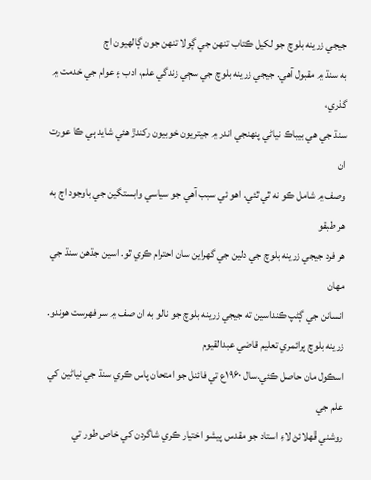جيجي زرينه بلوچ جو لکيل ڪتاب تنهن جي ڳولا تنهن جون ڳالهيون اڄ
به سنڌ ۾ مقبول آهي. جيجي زرينه بلوچ جي سڄي زندگي علم، ادب ۽ عوام جي خدمت ۾ گذري،
سنڌ جي هي بيباڪ نياڻي پنهنجي اندر ۾ جيتريون خوبيون رکندڙ هئي شايد ٻي ڪا عورت ان
وصف ۾ شامل ڪو نه ٿي ٿئي. اهو ئي سبب آهي جو سياسي وابستگين جي باوجود اڄ به هر طبقو
هر فرد جيجي زرينه بلوچ جي دلين جي گهراين سان احترام ڪري ٿو. اسين جڌهن سنڌ جي مهان
انسانن جي ڳڻپ ڪنداسين ته جيجي زرينه بلوچ جو نالو به ان صف ۾ سر فهرست هوندو.
زرينه بلوچ پرائمري تعليم قاضي عبدالقيوم
اسڪول مان حاصل ڪئي.سال ۱۹۶۰ع تي فائنل جو امتحان پاس ڪري سنڌ جي نياڻين کي علم جي
روشني ڦهلائڻ لاءِ استاد جو مقدس پيشو اختيار ڪري شاگردن کي خاص طور تي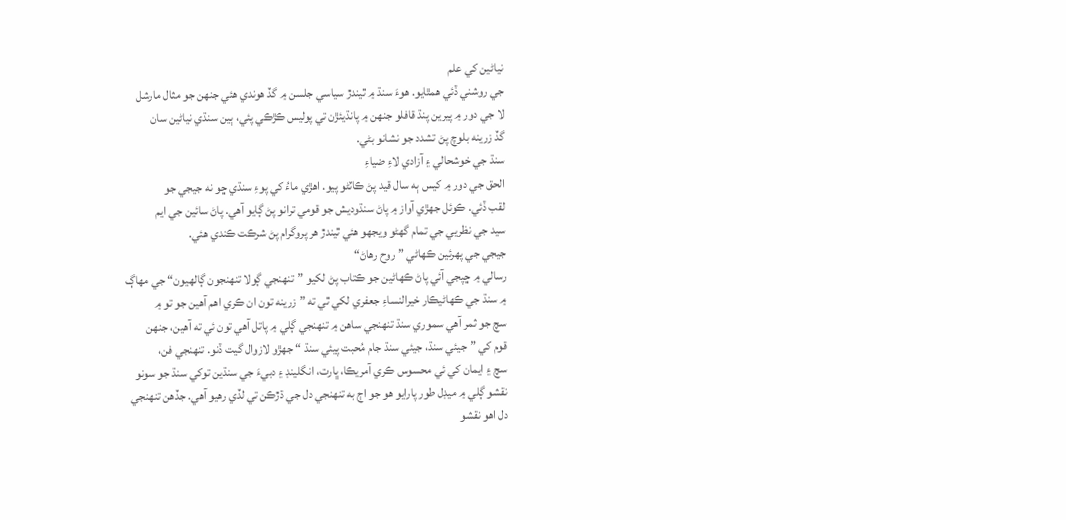نياڻين کي علم
جي روشني ڏئي همٿايو. هوءَ سنڌ ۾ ٿيندڙ سياسي جلسن ۾ گڏ هوندي هئي جنهن جو مثال مارشل
لا جي دور ۾ پيرين پنڌ قافلو جنهن ۾ پانڌيئڙن تي پوليس ڪڙڪي پئي، ٻين سنڌي نياڻين سان
گڏ زرينه بلوچ پڻ تشدد جو نشانو بڻي.
سنڌ جي خوشحالي ۽ آزادي لاءِ ضياءِ
الحق جي دور ۾ کيس ٻه سال قيد پڻ ڪاٽڻو پيو. اهڙي ماءُ کي پوءِ سنڌي ڇو نه جيجي جو
لقب ڏئي. ڪوئل جهڙي آواز ۾ پاڻ سنڌوديش جو قومي ترانو پڻ ڳايو آهي. پاڻ سائين جي ايم
سيد جي نظريي جي تمام گهڻو ويجهو هئي ٿيندڙ هر پروگرام پڻ شرڪت ڪندي هئي.
جيجي جي پهرئين ڪهاڻي ”روح رهاڻ“
رسالي ۾ ڇپجي آئي پاڻ ڪهاڻين جو ڪتاب پڻ لکيو ”تنهنجي ڳولا تنهنجون ڳالهيون“ جي مهاڳ
۾ سنڌ جي ڪهاڻيڪار خيرالنساءِ جعفري لکي ٿي ته ”زرينه تون ان ڪري اهم آهين جو تو ۾
سچ جو ثمر آهي سموري سنڌ تنهنجي ساهن ۾ تنهنجي ڳلي ۾ پاتل آهي تون ئي ته آهين، جنهن
قوم کي ”جيئي سنڌ، جيئي سنڌ جام مُحبت پيئي سنڌ “ جهڙو لازوال گيت ڏنو. تنهنجي فن،
سچ ۽ ايمان کي ئي محسوس ڪري آمريڪا، ڀارت، انگلينڊ ۽ دبيءَ جي سنڌين توکي سنڌ جو سونو
نقشو ڳلي ۾ ميڊل طور پارايو هو جو اڄ به تنهنجي دل جي ڌڙڪن تي لڏي رهيو آهي. جڏهن تنهنجي
دل اهو نقشو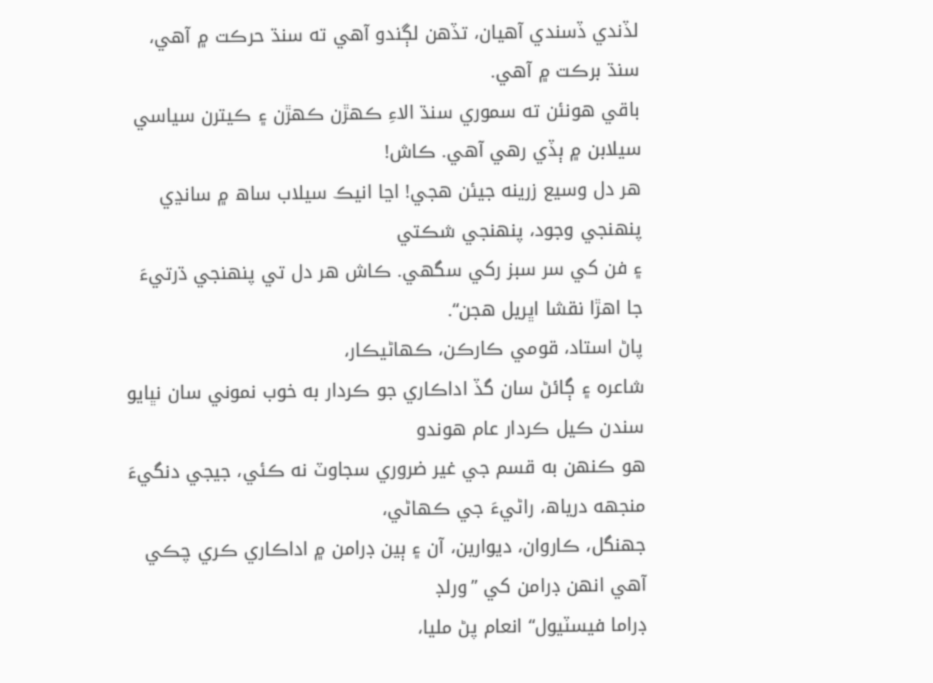لڏندي ڏسندي آهيان، تڏهن لڳندو آهي ته سنڌ حرڪت ۾ آهي، سنڌ برڪت ۾ آهي.
باقي هونئن ته سموري سنڌ الاءِ ڪهڙن ڪهڙن ۽ ڪيترن سياسي سيلابن ۾ ٻڏي رهي آهي. ڪاش!
هر دل وسيع زرينه جيئن هجي! اڃا انيڪ سيلاب ساھ ۾ سانڍي پنهنجي وجود، پنهنجي شڪتي
۽ فن کي سر سبز رکي سگهي. ڪاش هر دل تي پنهنجي ڌرتيءَ جا اهڙا نقشا اڀريل هجن“.
پاڻ استاد، قومي ڪارڪن، ڪهاڻيڪار،
شاعره ۽ ڳائڻ سان گڏ اداڪاري جو ڪردار به خوب نموني سان نڀايو سندن ڪيل ڪردار عام هوندو
هو ڪنهن به قسم جي غير ضروري سجاوٽ نه ڪئي، جيجي دنگيءَ منجھه درياھ، راڻيءَ جي ڪهاڻي،
جهنگل، ڪاروان، ديوارين، آن ۽ ٻين ڊرامن ۾ اداڪاري ڪري چڪي آهي انهن ڊرامن کي ”ورلڊ
ڊراما فيسٽيول“ انعام پڻ مليا،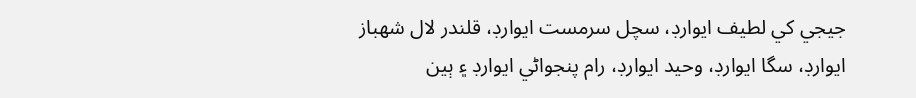جيجي کي لطيف ايوارڊ، سچل سرمست ايوارڊ، قلندر لال شهباز
ايوارڊ، سگا ايوارڊ، وحيد ايوارڊ، رام پنجواڻي ايوارڊ ۽ ٻين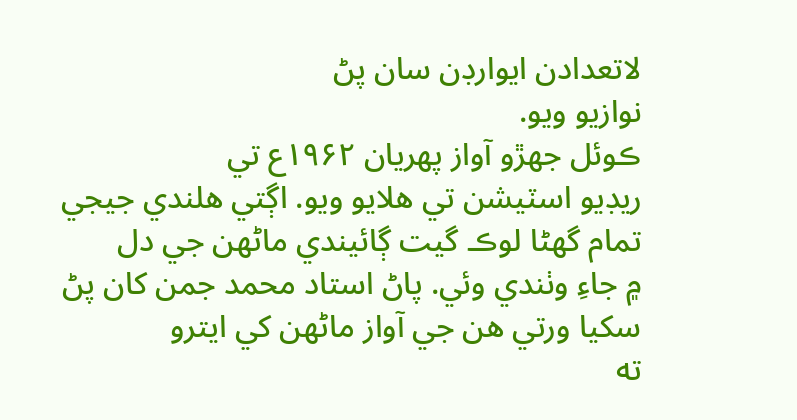لاتعدادن ايوارڊن سان پڻ
نوازيو ويو.
ڪوئل جهڙو آواز پهريان ۱۹۶۲ع تي
ريڊيو اسٽيشن تي هلايو ويو. اڳتي هلندي جيجي تمام گهڻا لوڪ گيت ڳائيندي ماڻهن جي دل
۾ جاءِ وٺندي وئي. پاڻ استاد محمد جمن کان پڻ سکيا ورتي هن جي آواز ماڻهن کي ايترو
ته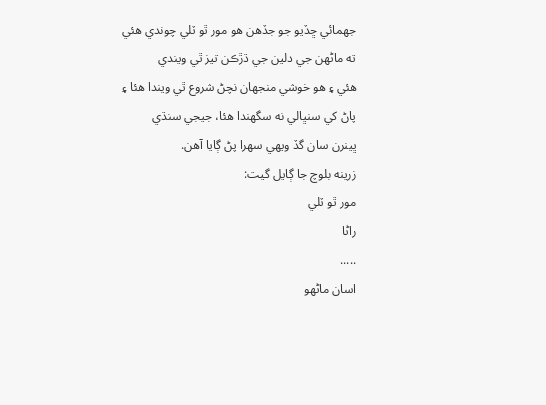جهمائي ڇڏيو جو جڏهن هو مور ٿو ٽلي چوندي هئي ته ماڻهن جي دلين جي ڌڙڪن تيز ٿي ويندي
هئي ۽ هو خوشي منجهان نچڻ شروع ٿي ويندا هئا ۽ پاڻ کي سنڀالي نه سگهندا هئا، جيجي سنڌي
ڀينرن سان گڏ ويهي سهرا پڻ ڳايا آهن.
زرينه بلوچ جا ڳايل گيت:
مور ٿو ٽلي
راڻا
.....
اسان ماڻهو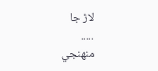لاڙ جا
.....
منهنجي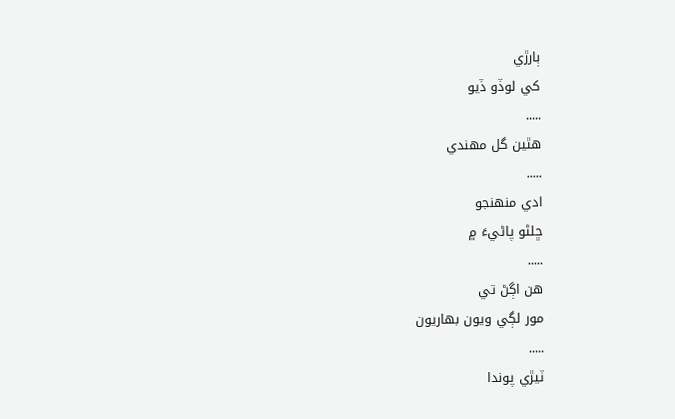ٻارڙي
کي لوڏو ڏيو
.....
هٿين گل مهندي
.....
ادي منهنجو
ڇلڻو پاڻيءَ ۾
.....
هن اڳڻ تي
مور لڳي ويون بهاريون
.....
ٽيڙي پوندا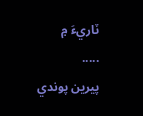ٽاريءَ ۾
.....
پيرين پوندي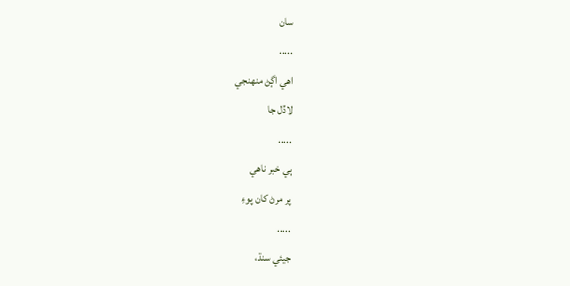سان
.....
اهي اڳڻ منهنجي
لاڏل جا
.....
ٻي خبر ناهي
پر مرڻ کان پوءِ
.....
جيئي سنڌ،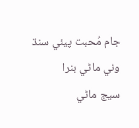جام مُحبت پيئي سنڌ
وني ماڻي بنرا
سيج ماڻي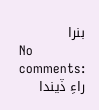بنرا
No comments:
راءِ ڏيندا